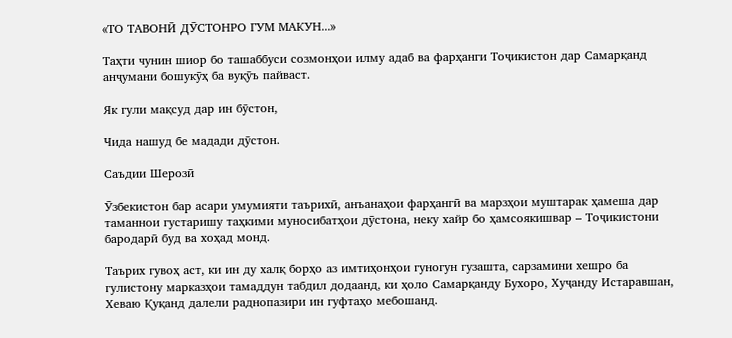«ТО ТАВОНӢ ДӮСТОНРО ГУМ МАКУН...»

Таҳти чунин шиор бо ташаббуси созмонҳои илму адаб ва фарҳанги Тоҷикистон дар Самарқанд анҷумани бошукӯҳ ба вуқӯъ пайваст.

Як гули мақсуд дар ин бӯстон,

Чида нашуд бе мадади дӯстон.

Саъдии Шерозӣ

Ӯзбекистон бар асари умумияти таърихӣ, анъанаҳои фарҳангӣ ва марзҳои муштарак ҳамеша дар таманнои густаришу таҳкими муносибатҳои дӯстона, неку хайр бо ҳамсоякишвар – Тоҷикистони бародарӣ буд ва хоҳад монд.

Таърих гувоҳ аст, ки ин ду халқ борҳо аз имтиҳонҳои гуногун гузашта, сарзамини хешро ба гулистону марказҳои тамаддун табдил додаанд, ки ҳоло Самарқанду Бухоро, Хуҷанду Истаравшан, Хеваю Қуқанд далели раднопазири ин гуфтаҳо мебошанд.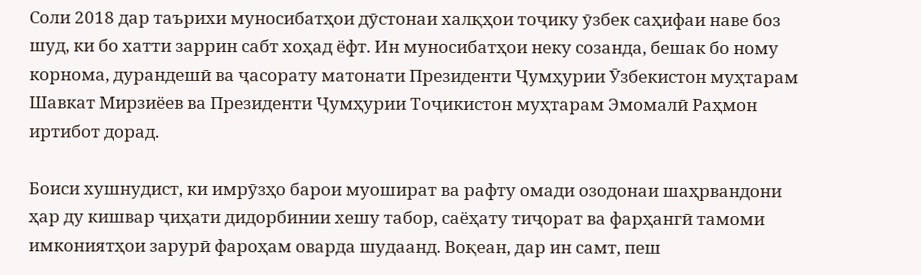Соли 2018 дар таърихи муносибатҳои дӯстонаи халқҳои тоҷику ӯзбек саҳифаи наве боз шуд, ки бо хатти заррин сабт хоҳад ёфт. Ин муносибатҳои неку созанда, бешак бо ному корнома, дурандешӣ ва ҷасорату матонати Президенти Ҷумҳурии Ӯзбекистон муҳтарам Шавкат Мирзиёев ва Президенти Ҷумҳурии Тоҷикистон муҳтарам Эмомалӣ Раҳмон иртибот дорад.

Боиси хушнудист, ки имрӯзҳо барои муошират ва рафту омади озодонаи шаҳрвандони ҳар ду кишвар ҷиҳати дидорбинии хешу табор, саёҳату тиҷорат ва фарҳангӣ тамоми имкониятҳои зарурӣ фароҳам оварда шудаанд. Воқеан, дар ин самт, пеш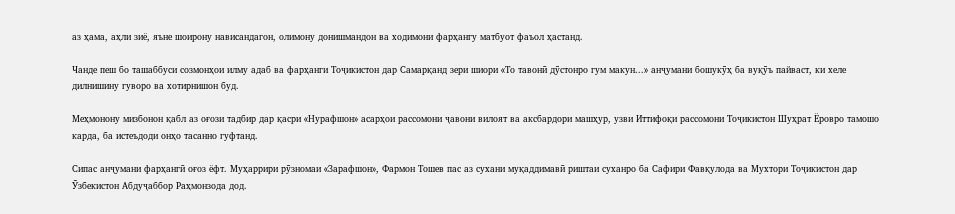аз ҳама, аҳли зиё, яъне шоирону нависандагон, олимону донишмандон ва ходимони фарҳангу матбуот фаъол ҳастанд.

Чанде пеш бо ташаббуси созмонҳои илму адаб ва фарҳанги Тоҷикистон дар Самарқанд зери шиори «То тавонӣ дӯстонро гум макун...» анҷумани бошукӯҳ ба вуқӯъ пайваст, ки хеле дилнишину гуворо ва хотирнишон буд.

Меҳмонону мизбонон қабл аз оғози тадбир дар қасри «Нурафшон» асарҳои рассомони ҷавони вилоят ва аксбардори машҳур, узви Иттифоқи рассомони Тоҷикистон Шуҳрат Ёровро тамошо карда, ба истеъдоди онҳо тасанно гуфтанд.

Сипас анҷумани фарҳангӣ оғоз ёфт. Муҳаррири рӯзномаи «Зарафшон», Фармон Тошев пас аз сухани муқаддимавӣ риштаи суханро ба Сафири Фавқулода ва Мухтори Тоҷикистон дар Ӯзбекистон Абдуҷаббор Раҳмонзода дод.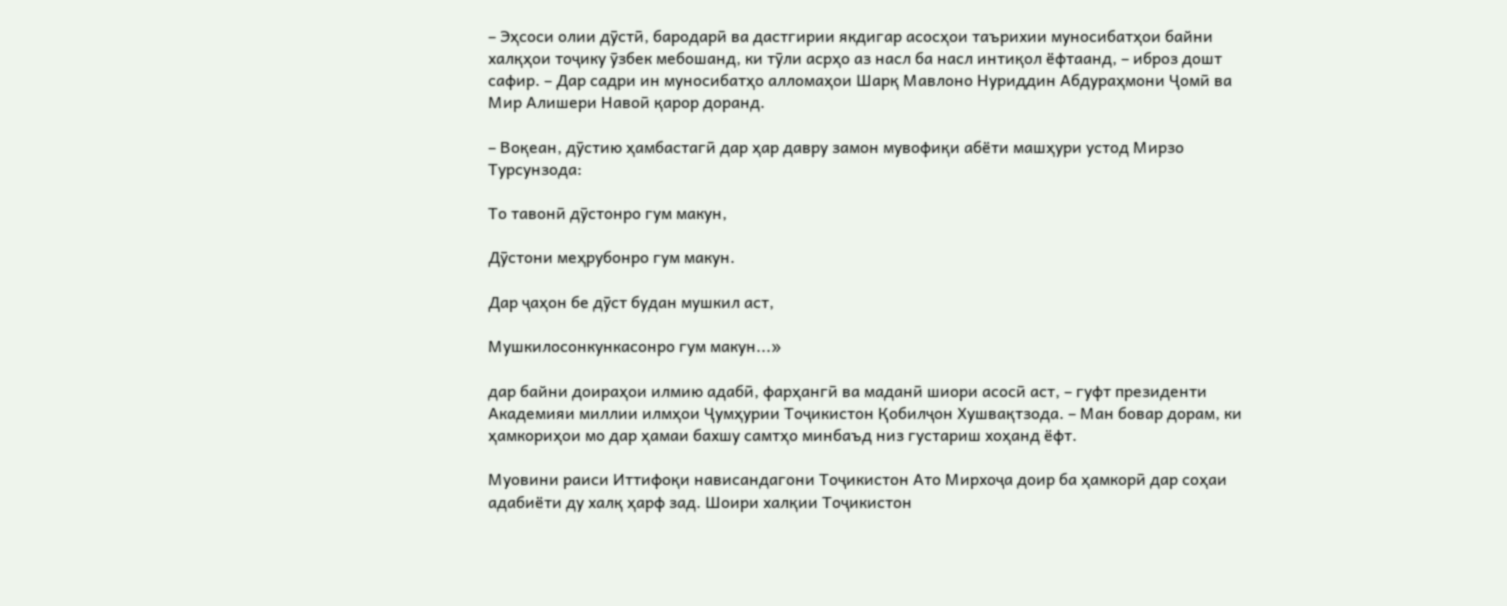– Эҳсоси олии дӯстӣ, бародарӣ ва дастгирии якдигар асосҳои таърихии муносибатҳои байни халқҳои тоҷику ӯзбек мебошанд, ки тӯли асрҳо аз насл ба насл интиқол ёфтаанд, – иброз дошт сафир. – Дар садри ин муносибатҳо алломаҳои Шарқ Мавлоно Нуриддин Абдураҳмони Ҷомӣ ва Мир Алишери Навоӣ қарор доранд.

– Воқеан, дӯстию ҳамбастагӣ дар ҳар давру замон мувофиқи абёти машҳури устод Мирзо Турсунзода:

То тавонӣ дӯстонро гум макун,

Дӯстони меҳрубонро гум макун.

Дар ҷаҳон бе дӯст будан мушкил аст,

Мушкилосонкункасонро гум макун...»

дар байни доираҳои илмию адабӣ, фарҳангӣ ва маданӣ шиори асосӣ аст, – гуфт президенти Академияи миллии илмҳои Ҷумҳурии Тоҷикистон Қобилҷон Хушвақтзода. – Ман бовар дорам, ки ҳамкориҳои мо дар ҳамаи бахшу самтҳо минбаъд низ густариш хоҳанд ёфт.

Муовини раиси Иттифоқи нависандагони Тоҷикистон Ато Мирхоҷа доир ба ҳамкорӣ дар соҳаи адабиёти ду халқ ҳарф зад. Шоири халқии Тоҷикистон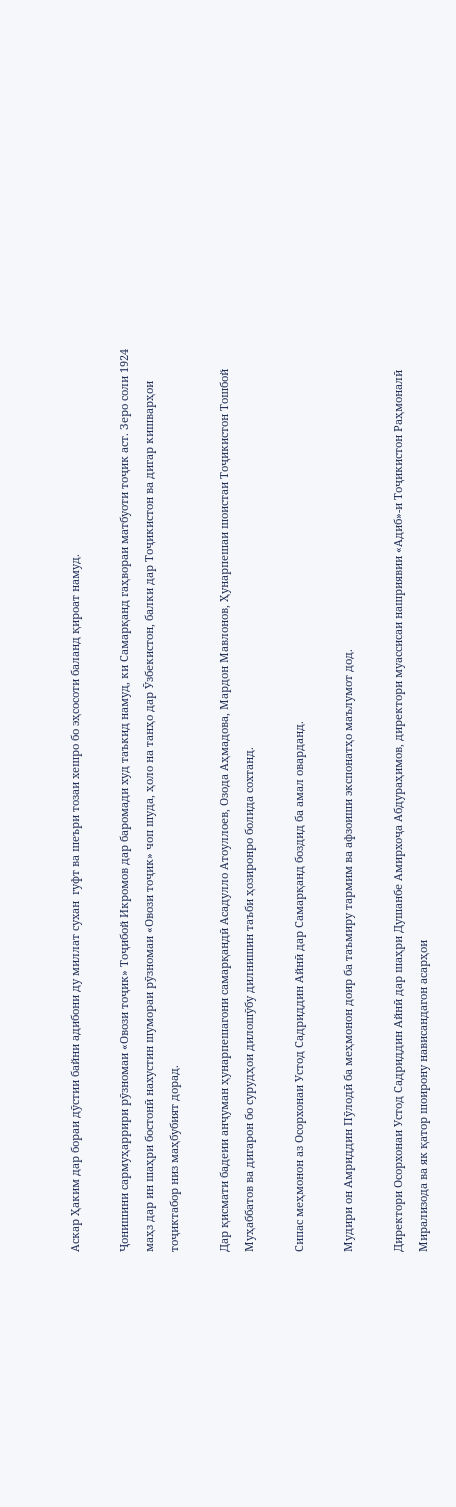Аскар Ҳаким дар бораи дӯстии байни адибони ду миллат сухан  гуфт ва шеъри тозаи хешро бо эҳсосоти баланд қироат намуд.

Ҷонишини сармуҳаррири рӯзномаи «Овози тоҷик» Тоҷибой Икромов дар баромади худ таъкид намуд, ки Самарқанд гаҳвораи матбуоти тоҷик аст. Зеро соли 1924 маҳз дар ин шаҳри бостонӣ нахустин шумораи рӯзномаи «Овози тоҷик» чоп шуда, ҳоло на танҳо дар Ӯзбекистон, балки дар Тоҷикистон ва дигар кишварҳои тоҷиктабор низ маҳбубият дорад.

Дар қисмати бадеии анҷуман ҳунарпешагони самарқандӣ Асадулло Атоуллоев, Озода Аҳмадова, Мардон Мавлонов, Ҳунарпешаи шоистаи Тоҷикистон Тошбой Муҳаббатов ва дигарон бо сурудҳои дилошӯбу дилнишин таъби ҳозиронро болида сохтанд.

Сипас меҳмонон аз Осорхонаи Устод Садриддин Айнӣ дар Самарқанд боздид ба амал оварданд.

Мудири он Амриддин Пӯлодӣ ба меҳмонон доир ба таъмиру тармим ва афзоиши экспонатҳо маълумот дод.

Директори Осорхонаи Устод Садриддин Айнӣ дар шаҳри Душанбе Амирхоҷа Абдураҳимов, директори муассисаи нашриявии «Адиб»-и Тоҷикистон Раҳмоналӣ Мирализода ва як қатор шоирону нависандагон асарҳои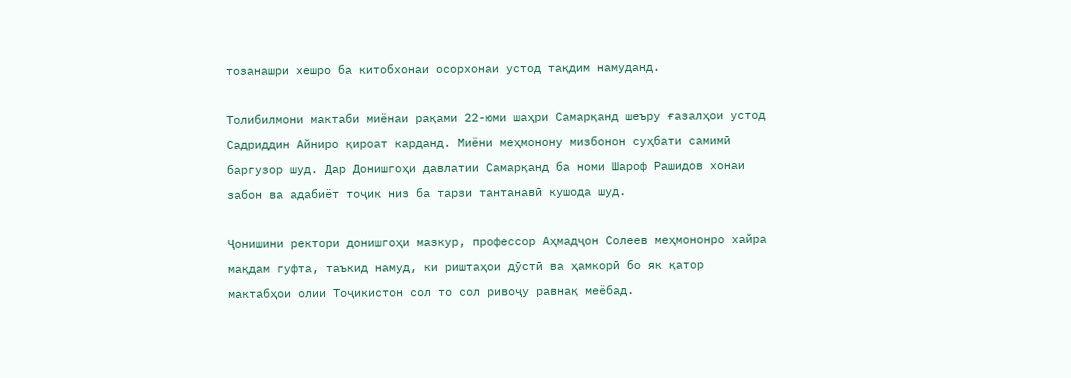тозанашри хешро ба китобхонаи осорхонаи устод тақдим намуданд.

Толибилмони мактаби миёнаи рақами 22-юми шаҳри Самарқанд шеъру ғазалҳои устод Садриддин Айниро қироат карданд. Миёни меҳмонону мизбонон суҳбати самимӣ баргузор шуд. Дар Донишгоҳи давлатии Самарқанд ба номи Шароф Рашидов хонаи забон ва адабиёт тоҷик низ ба тарзи тантанавӣ кушода шуд.

Ҷонишини ректори донишгоҳи мазкур, профессор Аҳмадҷон Солеев меҳмононро хайра мақдам гуфта, таъкид намуд, ки риштаҳои дӯстӣ ва ҳамкорӣ бо як қатор мактабҳои олии Тоҷикистон сол то сол ривоҷу равнақ меёбад.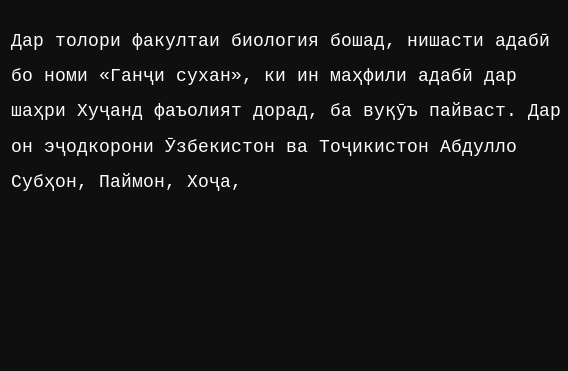Дар толори факултаи биология бошад, нишасти адабӣ бо номи «Ганҷи сухан», ки ин маҳфили адабӣ дар шаҳри Хуҷанд фаъолият дорад, ба вуқӯъ пайваст. Дар он эҷодкорони Ӯзбекистон ва Тоҷикистон Абдулло Субҳон, Паймон, Хоҷа,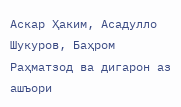Аскар Ҳаким, Асадулло Шукуров, Баҳром Раҳматзод ва дигарон аз ашъори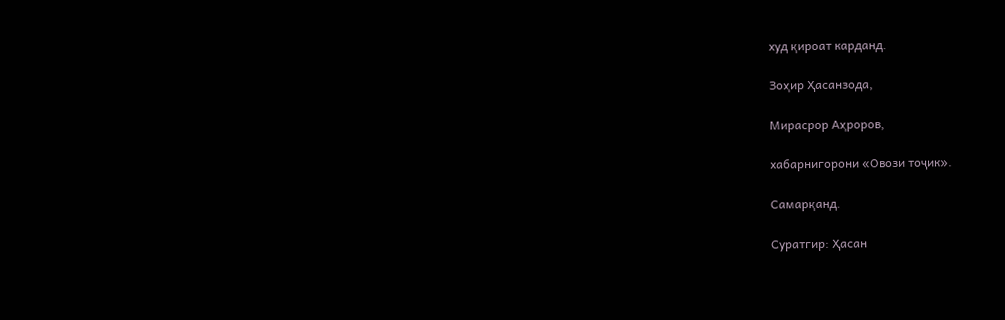худ қироат карданд.

Зоҳир Ҳасанзода,

Мирасрор Аҳроров,

хабарнигорони «Овози тоҷик».

Самарқанд.

Суратгир: Ҳасан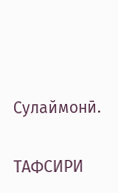Сулаймонӣ.

ТАФСИРИ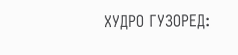ХУДРО ГУЗОРЕД: